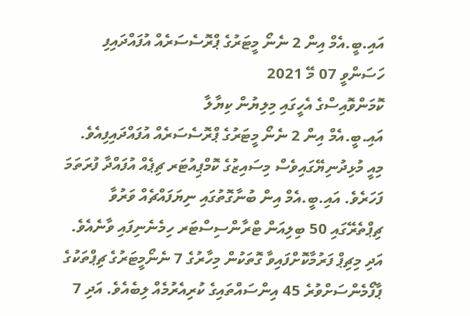އައި.ބީ.އެމް އިން 2 ނެނޯ މީޓަރުގެ ޕްރޮސެސަރެއް އުފައްދައިފި
ހަސަންވީ 07 މޭ 2021
ކޮމަންވޮއިސްގެ އެހީގައި މިލިޔުން ކިޔާލާ
އައި.ބީ.އެމް އިން 2 ނެނޯ މީޓަރުގެ ޕްރޮސެސަރެއް އުފައްދައިފިއެވެ. މިއީ މުޅިދުނިޔޭގައިވެސް މިސައިޒުގެ ކޮމްޕިއުޓަރ ޗިޕެއް އުފައްދާ ފުރަތަމަ ފަހަރެވެ. އައި.ބީ.އެމް އިން ބުނާގޮތުގައި ނިޔަފައްޗެއް ވަރުވާ ޗިޕްތެރޭގައި 50 ބިލިއަން ޓްރާންސިސްޓަރ ހިމެނެނިފައި ވާނެއެވެ. އަދި މިޗިޕް ފަރުމާކޮށްފައިވާ ގޮތަކުން މިހާރުގެ 7 ނެނޯމީޓަރުގެ ޗިޕްތަކުގެ ޕާފޯމެންސަށްވުރެ 45 އިންސައްތައިގެ ކުރިއެރުމެއް ލިބެއެވެ. އަދި 7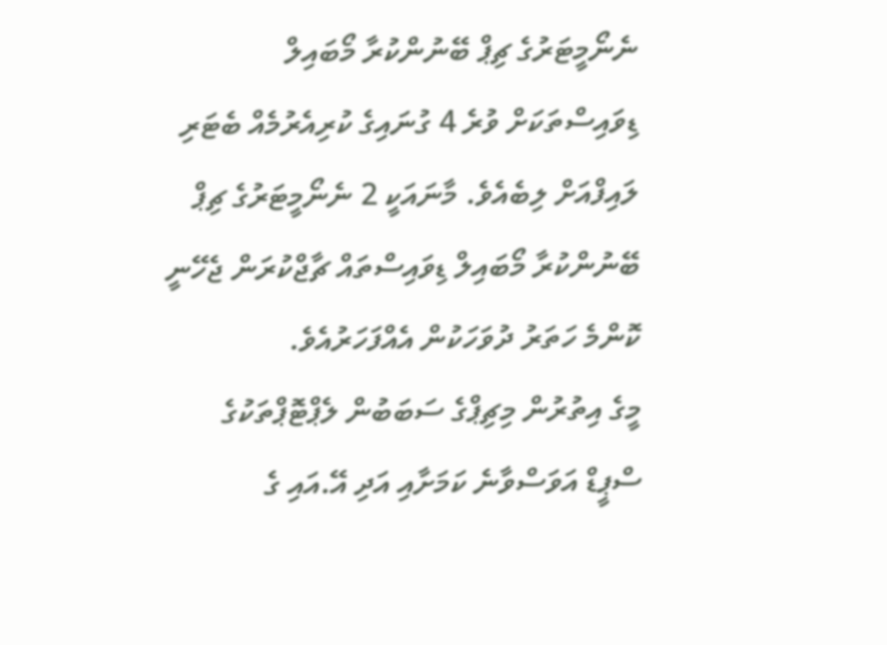ނެނޯމީޓަރުގެ ޗިޕް ބޭނުންކުރާ މޯބައިލް ޑިވައިސްތަކަށް ވުރެ 4 ގުނައިގެ ކުރިއެރުމެއް ބެޓަރި ލައިފްއަށް ލިބެއެވެ. މާނައަކީ 2 ނެނޯމީޓަރުގެ ޗިޕް ބޭނުންކުރާ މޯބައިލް ޑިވައިސްތައް ޗާޖްކުރަން ޖެހޭނީ ކޮންމެ ހަތަރު ދުވަހަކުން އެއްފަހަރުއެވެ.
މީގެ އިތުރުން މިޗިޕްގެ ސަބަބުން ލެޕްޓޮޕްތަކުގެ ސްޕީޑް އަވަސްވާނެ ކަމަށާއި އަދި އޭ.އައި ގެ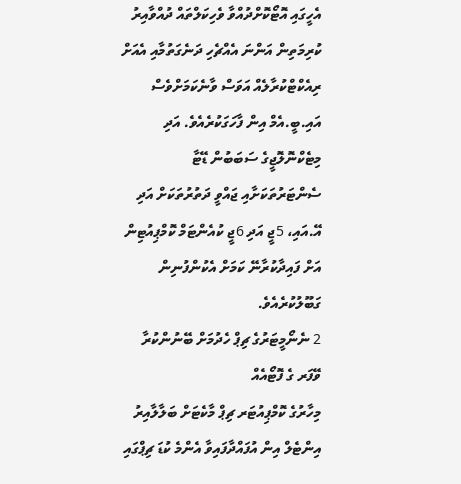އެހީގައި އޮޓޯކޮށްދުއްވާ ވެހިކަލްތައް ދުއްވާއިރު ކުރިމަތިން އަންނަ އެއްޗެހި ދަނެގަތުމާއި އެއަށް ރިއެކްޓްކުރާލެއް އަވަސް ވާނެކަމަށްވެސް އައި.ބީ.އެމް އިން ފާހަގަކުރެއެވެ. އަދި މިޓެކްނޮލޮޖީގެ ސަބަބުން ޑޭޓާ ސެންޓަރުތަކަށާއި ޖައްވީ ދަތުރުތަކަށް އަދި އޭ.އައި، 5ޖީ އަދި 6ޖީ ކުއެންޓަމް ކޮމްޕިއުޓިން އަށް ފައިދާކުރާނޭ ކަމަށް އެކުންފުނިން ގަބޫލުކުރެއެވެ.
2 ނެނޯމީޓަރުގެ ޗިޕް ހެދުމަށް ބޭނުންކުރާ ވޭފަރ ގެ ފޮޓޯއެއް
މިހާރުގެ ކޮމްޕިއުޓަރ ޗިޕް މާކެޓަށް ބަލާލާއިރު އިންޓެލް އިން އުފައްދާފައިވާ އެންމެ ކުޑަ ޗިޕްގައި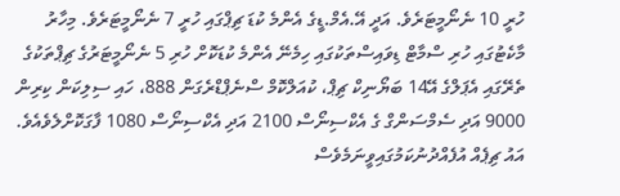ހުރީ 10 ނެނޯމީޓަރެވެ. އަދީ އޭ.އެމް.ޑީގެ އެންމެ ކުޑަ ޗިޕްގައި ހުރީ 7 ނެނޯމީޓަރެވެ. މިހާރު މާކެޓުގައި ހުރި ސްމާޓް ޑިވައިސްތަކުގައި ހިމެނޭ އެންމެ ކުޑަކޮށް ހުރި 5 ނެނޯމީޓަރުގެ ޗިޕްތަކުގެ ތެރޭގައި އެޕަލްގެ އޭ14 ބަޔޯނިކް ޗިޕް، ކުއަލްކޮމް ސްނެޕްޑްރެގަން 888، ހައި ސިލިކަން ކިރިން 9000 އަދި ސެމްސަންގް ގެ އެކްސިނޯސް 2100 އަދި އެކްސިނޯސް 1080 ފާގަކޮށްލެވެއެވެ.
އައު ޗިޕެއް އުފެއްދުނުކަމުގައިވީނަމެވެސް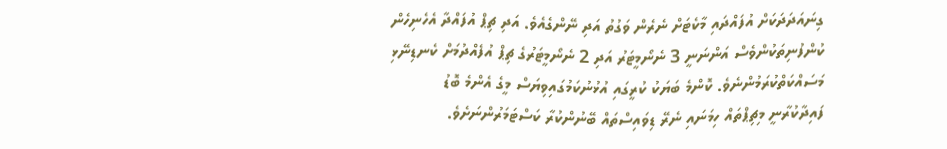ގިނައަދަދަކަށް އުފައްދައި މާކެޓަށް ނެރެން ވަގުތު އަދި ނޭންގެއެވެ. އަދި ޗިޕް އުފައްދާ އެހެނިހެން ކުންފުނިތަކުންވެސް އަންނަނީ 3 ނެނޯމީޓަރު އަދި 2 ނެނޯމީޓަރުގެ ޗިޕް އުފެއްދުމަށް ކެނޑިނޭޅި މަސައްކަތްކުރަމުންނެވެ. ކޮންމެ ބަޔަކު ކުރީގައި އުޅުނުކަމުގައިވިޔަސް މީގެ އެންމެ ބޮޑު ފައިދާކުރާނީ މިޗިޕްތައް ހިމަނައި ނެރޭ ޑިވައިސްތައް ބޭނުންކުރާ ކަސްޓަމަރުންނަށެވެ.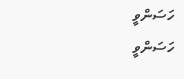ހަސަންވީ
ހަސަންވީ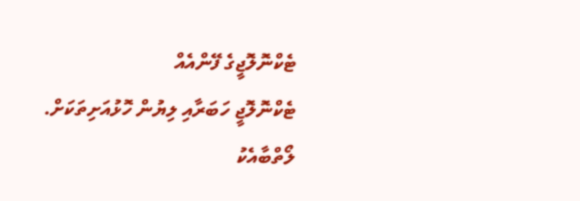ޓެކްނޮލޮޖީގެ ފޭންއެއް
ޓެކްނޮލޮޖީ ހަބަރާއި ލިޔުން ހޮޅުއަށިތަކަށް.
ލޯތްބާއެކު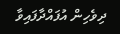ދިވެހިން އުފައްދާފައިވާ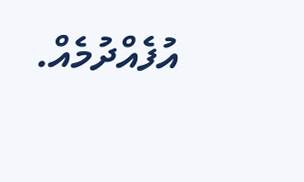އުފެއްދުމެއް.